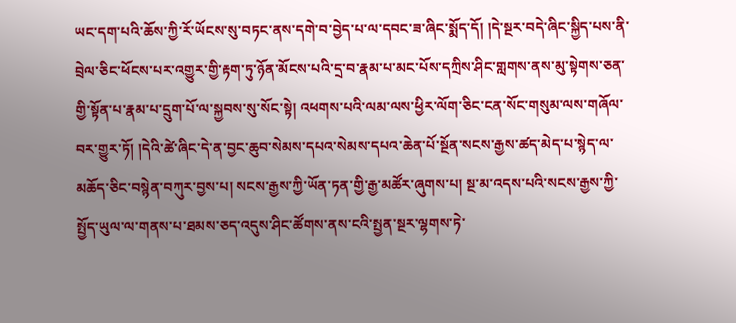ཡང་དག་པའི་ཆོས་ཀྱི་རོ་ཡོངས་སུ་བཏང་ནས་དགེ་བ་བྱེད་པ་ལ་དབང་ཟ་ཞིང་སྨོད་དོ། །དེ་སྔར་བདེ་ཞིང་སྐྱིད་པས་ནི་བྲེལ་ཅིང་ཕོངས་པར་འགྱུར་གྱི་རྟག་ཏུ་ཉོན་མོངས་པའི་དྲ་བ་རྣམ་པ་མང་པོས་དཀྲིས་ཤིང་གླགས་ནས་མུ་སྟེགས་ཅན་གྱི་སྟོན་པ་རྣམ་པ་དྲུག་པོ་ལ་སྐྱབས་སུ་སོང་སྟེ། འཕགས་པའི་ལམ་ལས་ཕྱིར་ལོག་ཅིང་ངན་སོང་གསུམ་ལས་གཞོལ་བར་གྱུར་ཏོ། །དེའི་ཚེ་ཞིང་དེ་ན་བྱང་ཆུབ་སེམས་དཔའ་སེམས་དཔའ་ཆེན་པོ་སྔོན་སངས་རྒྱས་ཚད་མེད་པ་སྙེད་ལ་མཆོད་ཅིང་བསྙེན་བཀུར་བྱས་པ། སངས་རྒྱས་ཀྱི་ཡོན་ཏན་གྱི་རྒྱ་མཚོར་ཞུགས་པ། སྔ་མ་འདས་པའི་སངས་རྒྱས་ཀྱི་སྤྱོད་ཡུལ་ལ་གནས་པ་ཐམས་ཅད་འདུས་ཤིང་ཚོགས་ནས་ངའི་སྤྱན་སྔར་ལྷགས་ཏེ་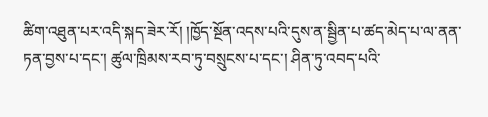ཚིག་འཐུན་པར་འདི་སྐད་ཟེར་རོ། །ཁྱོད་སྔོན་འདས་པའི་དུས་ན་སྦྱིན་པ་ཚད་མེད་པ་ལ་ནན་ཏན་བྱས་པ་དང་། ཚུལ་ཁྲིམས་རབ་ཏུ་བསྲུངས་པ་དང་། ཤིན་ཏུ་འབད་པའི་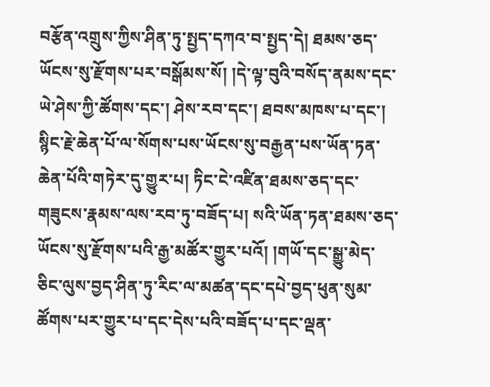བརྩོན་འགྲུས་ཀྱིས་ཤིན་ཏུ་སྤྱད་དཀའ་བ་སྤྱད་དེ། ཐམས་ཅད་ཡོངས་སུ་རྫོགས་པར་བསྒོམས་སོ། །དེ་ལྟ་བུའི་བསོད་ནམས་དང་ཡེ་ཤེས་ཀྱི་ཚོགས་དང་། ཤེས་རབ་དང་། ཐབས་མཁས་པ་དང་། སྙིང་རྗེ་ཆེན་པོ་ལ་སོགས་པས་ཡོངས་སུ་བརྒྱན་པས་ཡོན་ཏན་ཆེན་པོའི་གཏེར་དུ་གྱུར་པ། ཏིང་ངེ་འཛིན་ཐམས་ཅད་དང་གཟུངས་རྣམས་ལས་རབ་ཏུ་བཟོད་པ། སའི་ཡོན་ཏན་ཐམས་ཅད་ཡོངས་སུ་རྫོགས་པའི་རྒྱ་མཚོར་གྱུར་པའོ། །གཡོ་དང་སྒྱུ་མེད་ཅིང་ལུས་བྱད་ཤིན་ཏུ་རིང་ལ་མཚན་དང་དཔེ་བྱད་ཕུན་སུམ་ཚོགས་པར་གྱུར་པ་དང་དེས་པའི་བཟོད་པ་དང་ལྡན་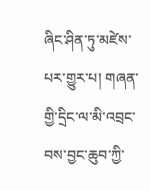ཞིང་ཤིན་ཏུ་མཛེས་པར་གྱུར་པ། གཞན་གྱི་དྲིང་ལ་མི་འབྲང་བས་བྱང་ཆུབ་ཀྱི་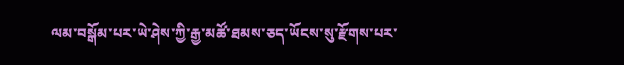ལམ་བསྒོམ་པར་ཡེ་ཤེས་ཀྱི་རྒྱ་མཚོ་ཐམས་ཅད་ཡོངས་སུ་རྫོགས་པར་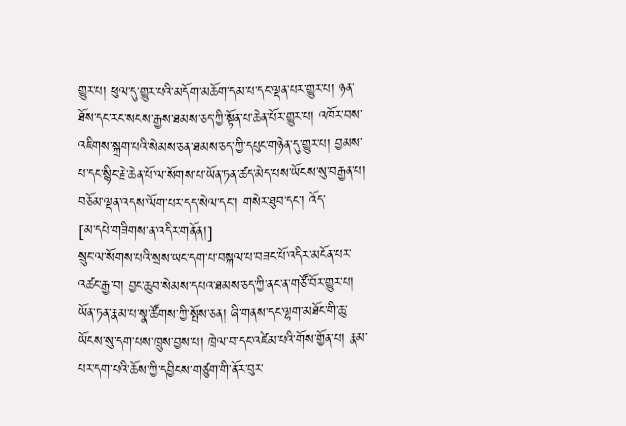གྱུར་པ། ཕུལ་དུ་གྱུར་པའི་མདོག་མཆོག་དམ་པ་དང་ལྡན་པར་གྱུར་པ། ཉན་ཐོས་དང་རང་སངས་རྒྱས་ཐམས་ཅད་ཀྱི་སྟོན་པ་ཆེན་པོར་གྱུར་པ། འཁོར་བས་འཇིགས་སྐྲག་པའི་སེམས་ཅན་ཐམས་ཅད་ཀྱི་དཔུང་གཉེན་དུ་གྱུར་པ། བྱམས་པ་དང་སྙིང་རྗེ་ཆེན་པོ་ལ་སོགས་པ་ཡོན་ཏན་ཚད་མེད་པས་ཡོངས་སུ་བརྒྱན་པ། བཅོམ་ལྡན་འདས་ལོག་པར་དད་སེལ་དང་། གསེར་ཐུབ་དང་། འོད་
[མ་དཔེ་གཟིགས་ན་འདིར་གནོན།]
སྲུང་ལ་སོགས་པའི་སྲས་ཡང་དག་པ་བསྐལ་པ་བཟང་པོ་འདིར་མངོན་པར་འཚང་རྒྱ་བ། བྱང་ཆུབ་སེམས་དཔའ་ཐམས་ཅད་ཀྱི་ནང་ན་གཙོ་བོར་གྱུར་པ། ཡོན་ཏན་རྣམ་པ་སྣ་ཚོགས་ཀྱི་སྤོས་ཅན། ཞི་གནས་དང་ལྷག་མཐོང་གི་ཆུ་ཡོངས་སུ་དག་པས་ཁྲུས་བྱས་པ། ཁྲེལ་བ་དང་འཛེམ་པའི་གོས་གྱོན་པ། རྣམ་པར་དག་པའི་ཆོས་ཀྱི་དབྱིངས་གཙུག་གི་ནོར་བུར་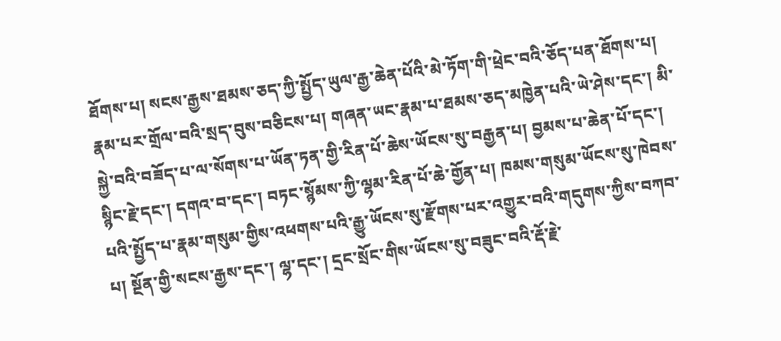ཐོགས་པ། སངས་རྒྱས་ཐམས་ཅད་ཀྱི་སྤྱོད་ཡུལ་རྒྱ་ཆེན་པོའི་མེ་ཏོག་གི་ཕྲེང་བའི་ཅོད་པན་ཐོགས་པ། རྣམ་པར་གྲོལ་བའི་སྲད་བུས་བཅིངས་པ། གཞན་ཡང་རྣམ་པ་ཐམས་ཅད་མཁྱེན་པའི་ཡེ་ཤེས་དང་། མི་སྐྱེ་བའི་བཟོད་པ་ལ་སོགས་པ་ཡོན་ཏན་གྱི་རིན་པོ་ཆེས་ཡོངས་སུ་བརྒྱན་པ། བྱམས་པ་ཆེན་པོ་དང་། སྙིང་རྗེ་དང་། དགའ་བ་དང་། བཏང་སྙོམས་ཀྱི་ལྷམ་རིན་པོ་ཆེ་གྱོན་པ། ཁམས་གསུམ་ཡོངས་སུ་ཁེབས་པའི་སྤྱོད་པ་རྣམ་གསུམ་གྱིས་འཕགས་པའི་རྒྱུ་ཡོངས་སུ་རྫོགས་པར་འགྱུར་བའི་གདུགས་ཀྱིས་བཀབ་པ། སྔོན་གྱི་སངས་རྒྱས་དང་། ལྷ་དང་། དྲང་སྲོང་གིས་ཡོངས་སུ་བཟུང་བའི་རྡོ་རྗེ་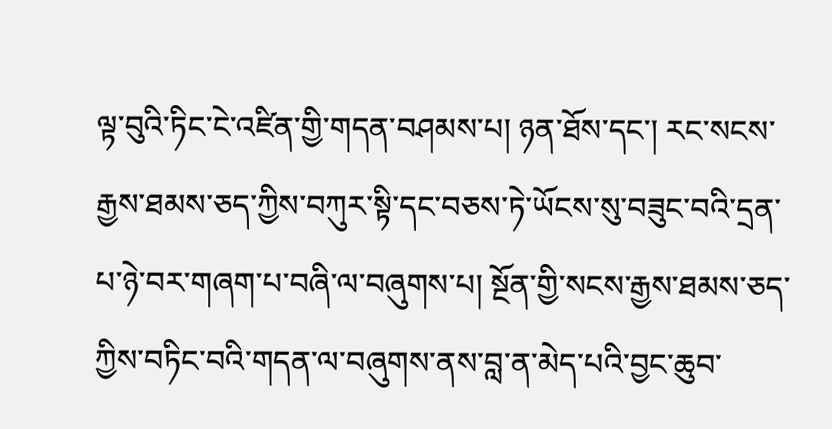ལྟ་བུའི་ཏིང་ངེ་འཛིན་གྱི་གདན་བཤམས་པ། ཉན་ཐོས་དང་། རང་སངས་རྒྱས་ཐམས་ཅད་ཀྱིས་བཀུར་སྟི་དང་བཅས་ཏེ་ཡོངས་སུ་བཟུང་བའི་དྲན་པ་ཉེ་བར་གཞག་པ་བཞི་ལ་བཞུགས་པ། སྔོན་གྱི་སངས་རྒྱས་ཐམས་ཅད་ཀྱིས་བཏིང་བའི་གདན་ལ་བཞུགས་ནས་བླ་ན་མེད་པའི་བྱང་ཆུབ་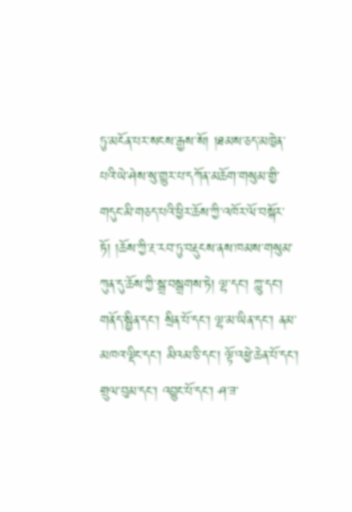ཏུ་མངོན་པར་སངས་རྒྱས་སོ། །ཐམས་ཅད་མཁྱེན་པའི་ཡེ་ཤེས་སུ་གྱུར་པ་དཀོན་མཆོག་གསུམ་གྱི་གདུང་མི་གཅད་པའི་ཕྱིར་ཆོས་ཀྱི་འཁོར་ལོ་བསྐོར་ཏོ། །ཆོས་ཀྱི་རྔ་རབ་ཏུ་བརྡུངས་ནས་ཁམས་གསུམ་ཀུན་དུ་ཆོས་ཀྱི་སྒྲ་བསྒྲགས་ཏེ། ལྷ་དང་། ཀླུ་དང་། གནོད་སྦྱིན་དང་། སྲིན་པོ་དང་། ལྷ་མ་ཡིན་དང་། ནམ་མཁའ་ལྡིང་དང་། མིའམ་ཅི་དང་། ལྟོ་འཕྱེ་ཆེན་པོ་དང་། གྲུལ་བུམ་དང་། འབྱུང་པོ་དང་། ཤ་ཟ་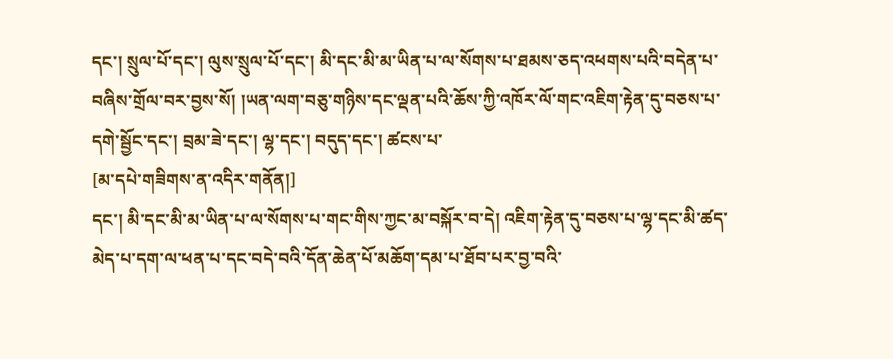དང་། སྲུལ་པོ་དང་། ལུས་སྲུལ་པོ་དང་། མི་དང་མི་མ་ཡིན་པ་ལ་སོགས་པ་ཐམས་ཅད་འཕགས་པའི་བདེན་པ་བཞིས་གྲོལ་བར་བྱས་སོ། །ཡན་ལག་བཅུ་གཉིས་དང་ལྡན་པའི་ཆོས་ཀྱི་འཁོར་ལོ་གང་འཇིག་རྟེན་དུ་བཅས་པ་དགེ་སྦྱོང་དང་། བྲམ་ཟེ་དང་། ལྷ་དང་། བདུད་དང་། ཚངས་པ་
[མ་དཔེ་གཟིགས་ན་འདིར་གནོན།]
དང་། མི་དང་མི་མ་ཡིན་པ་ལ་སོགས་པ་གང་གིས་ཀྱང་མ་བསྐོར་བ་དེ། འཇིག་རྟེན་དུ་བཅས་པ་ལྷ་དང་མི་ཚད་མེད་པ་དག་ལ་ཕན་པ་དང་བདེ་བའི་དོན་ཆེན་པོ་མཆོག་དམ་པ་ཐོབ་པར་བྱ་བའི་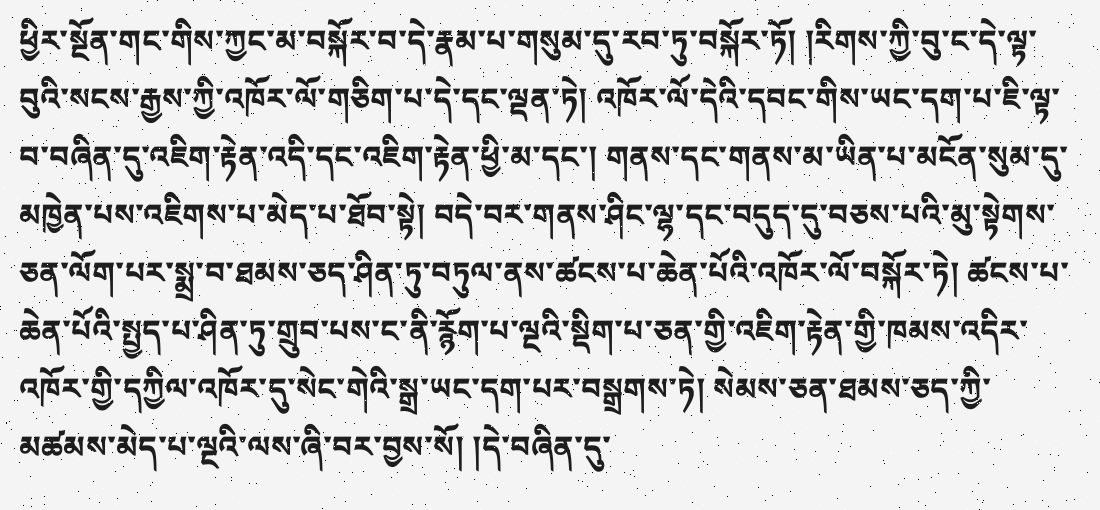ཕྱིར་སྔོན་གང་གིས་ཀྱང་མ་བསྐོར་བ་དེ་རྣམ་པ་གསུམ་དུ་རབ་ཏུ་བསྐོར་ཏོ། །རིགས་ཀྱི་བུ་ང་དེ་ལྟ་བུའི་སངས་རྒྱས་ཀྱི་འཁོར་ལོ་གཅིག་པ་དེ་དང་ལྡན་ཏེ། འཁོར་ལོ་དེའི་དབང་གིས་ཡང་དག་པ་ཇི་ལྟ་བ་བཞིན་དུ་འཇིག་རྟེན་འདི་དང་འཇིག་རྟེན་ཕྱི་མ་དང་། གནས་དང་གནས་མ་ཡིན་པ་མངོན་སུམ་དུ་མཁྱེན་པས་འཇིགས་པ་མེད་པ་ཐོབ་སྟེ། བདེ་བར་གནས་ཤིང་ལྷ་དང་བདུད་དུ་བཅས་པའི་མུ་སྟེགས་ཅན་ལོག་པར་སྨྲ་བ་ཐམས་ཅད་ཤིན་ཏུ་བཏུལ་ནས་ཚངས་པ་ཆེན་པོའི་འཁོར་ལོ་བསྐོར་ཏེ། ཚངས་པ་ཆེན་པོའི་སྤྱད་པ་ཤིན་ཏུ་གྲུབ་པས་ང་ནི་རྙོག་པ་ལྔའི་སྡིག་པ་ཅན་གྱི་འཇིག་རྟེན་གྱི་ཁམས་འདིར་འཁོར་གྱི་དཀྱིལ་འཁོར་དུ་སེང་གེའི་སྒྲ་ཡང་དག་པར་བསྒྲགས་ཏེ། སེམས་ཅན་ཐམས་ཅད་ཀྱི་མཚམས་མེད་པ་ལྔའི་ལས་ཞི་བར་བྱས་སོ། །དེ་བཞིན་དུ་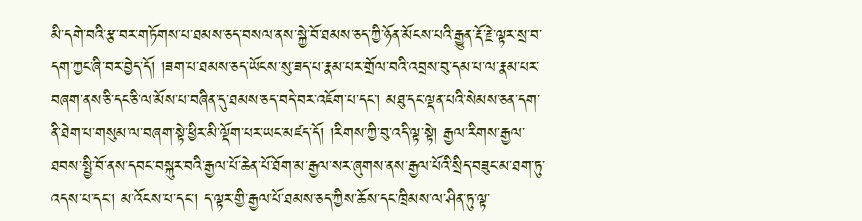མི་དགེ་བའི་རྩ་བར་གཏོགས་པ་ཐམས་ཅད་བསལ་ནས་སྐྱེ་བོ་ཐམས་ཅད་ཀྱི་ཉོན་མོངས་པའི་རྒྱུན་རྡོ་རྗེ་ལྟར་སྲ་བ་དག་ཀྱང་ཞི་བར་བྱེད་དོ། །ཟག་པ་ཐམས་ཅད་ཡོངས་སུ་ཟད་པ་རྣམ་པར་གྲོལ་བའི་འབྲས་བུ་དམ་པ་ལ་རྣམ་པར་བཞག་ནས་ཅི་དང་ཅི་ལ་མོས་པ་བཞིན་དུ་ཐམས་ཅད་བདེ་བར་འཇོག་པ་དང་། མཐུ་དང་ལྡན་པའི་སེམས་ཅན་དག་ནི་ཐེག་པ་གསུམ་ལ་བཞག་སྟེ་ཕྱིར་མི་ལྡོག་པར་ཡང་མཛད་དོ། །རིགས་ཀྱི་བུ་འདི་ལྟ་སྟེ། རྒྱལ་རིགས་རྒྱལ་ཐབས་སྤྱི་བོ་ནས་དབང་བསྐུར་བའི་རྒྱལ་པོ་ཆེན་པོ་ཐོག་མ་རྒྱལ་སར་ཞུགས་ནས་རྒྱལ་པོའི་སྲིད་བཟུང་མ་ཐག་ཏུ་འདས་པ་དང་། མ་འོངས་པ་དང་། ད་ལྟར་གྱི་རྒྱལ་པོ་ཐམས་ཅད་ཀྱིས་ཆོས་དང་ཁྲིམས་ལ་ཤིན་ཏུ་ལྟ་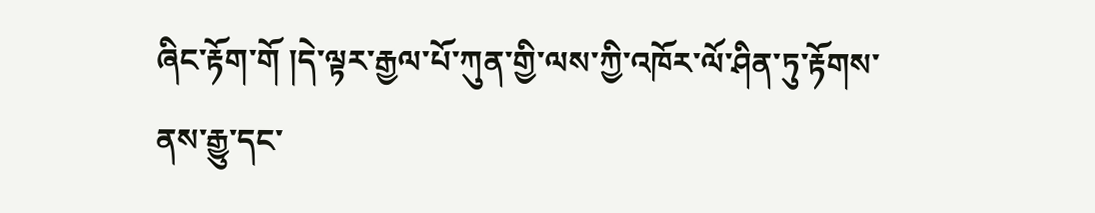ཞིང་རྟོག་གོ །དེ་ལྟར་རྒྱལ་པོ་ཀུན་གྱི་ལས་ཀྱི་འཁོར་ལོ་ཤིན་ཏུ་རྟོགས་ནས་རྒྱུ་དང་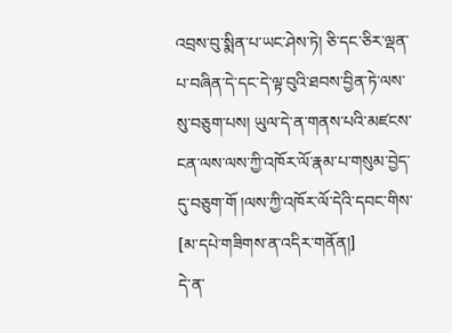འབྲས་བུ་སྨིན་པ་ཡང་ཤེས་ཏེ། ཅི་དང་ཅིར་ལྡན་པ་བཞིན་དེ་དང་དེ་ལྟ་བུའི་ཐབས་བྱིན་ཏེ་ལས་སུ་བཅུག་པས། ཡུལ་དེ་ན་གནས་པའི་མཛངས་ངན་ལས་ལས་ཀྱི་འཁོར་ལོ་རྣམ་པ་གསུམ་བྱེད་དུ་བཅུག་གོ །ལས་ཀྱི་འཁོར་ལོ་དེའི་དབང་གིས་
[མ་དཔེ་གཟིགས་ན་འདིར་གནོན།]
དེ་ན་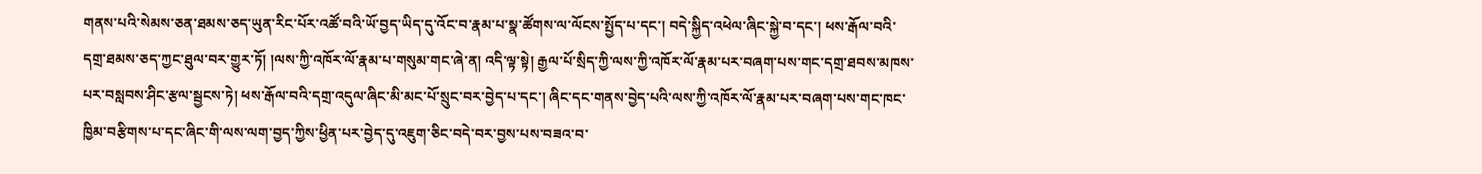གནས་པའི་སེམས་ཅན་ཐམས་ཅད་ཡུན་རིང་པོར་འཚོ་བའི་ཡོ་བྱད་ཡིད་དུ་འོང་བ་རྣམ་པ་སྣ་ཚོགས་ལ་ལོངས་སྤྱོད་པ་དང་། བདེ་སྐྱིད་འཕེལ་ཞིང་སྐྱེ་བ་དང་། ཕས་རྒོལ་བའི་དགྲ་ཐམས་ཅད་ཀྱང་ཐུལ་བར་གྱུར་ཏོ། །ལས་ཀྱི་འཁོར་ལོ་རྣམ་པ་གསུམ་གང་ཞེ་ན། འདི་ལྟ་སྟེ། རྒྱལ་པོ་སྲིད་ཀྱི་ལས་ཀྱི་འཁོར་ལོ་རྣམ་པར་བཞག་པས་གང་དགྲ་ཐབས་མཁས་པར་བསླབས་ཤིང་རྩལ་སྦྱངས་ཏེ། ཕས་རྒོལ་བའི་དགྲ་འདུལ་ཞིང་མི་མང་པོ་སྲུང་བར་བྱེད་པ་དང་། ཞིང་དང་གནས་བྱེད་པའི་ལས་ཀྱི་འཁོར་ལོ་རྣམ་པར་བཞག་པས་གང་ཁང་ཁྱིམ་བརྩིགས་པ་དང་ཞིང་གི་ལས་ལག་བྱད་ཀྱིས་ཕྱིན་པར་བྱེད་དུ་འཇུག་ཅིང་བདེ་བར་བྱས་པས་བཟའ་བ་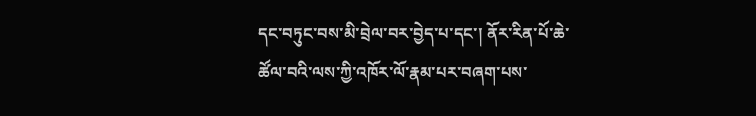དང་བཏུང་བས་མི་བྲེལ་བར་བྱེད་པ་དང་། ནོར་རིན་པོ་ཆེ་ཚོལ་བའི་ལས་ཀྱི་འཁོར་ལོ་རྣམ་པར་བཞག་པས་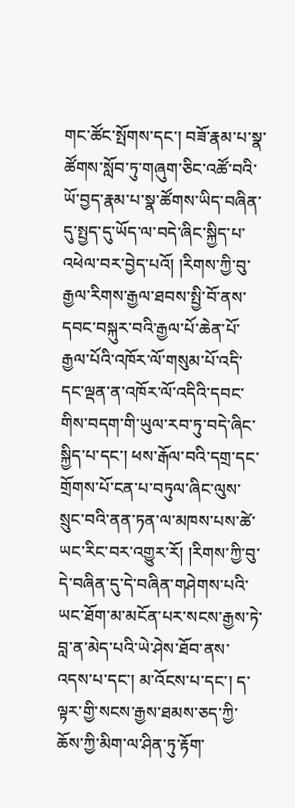གང་ཚོང་སྤོགས་དང་། བཟོ་རྣམ་པ་སྣ་ཚོགས་སློབ་ཏུ་གཞུག་ཅིང་འཚོ་བའི་ཡོ་བྱད་རྣམ་པ་སྣ་ཚོགས་ཡིད་བཞིན་དུ་སྤྱད་དུ་ཡོད་ལ་བདེ་ཞིང་སྐྱིད་པ་འཕེལ་བར་བྱེད་པའོ། །རིགས་ཀྱི་བུ་རྒྱལ་རིགས་རྒྱལ་ཐབས་སྤྱི་བོ་ནས་དབང་བསྐུར་བའི་རྒྱལ་པོ་ཆེན་པོ་རྒྱལ་པོའི་འཁོར་ལོ་གསུམ་པོ་འདི་དང་ལྡན་ན་འཁོར་ལོ་འདིའི་དབང་གིས་བདག་གི་ཡུལ་རབ་ཏུ་བདེ་ཞིང་སྐྱིད་པ་དང་། ཕས་རྒོལ་བའི་དགྲ་དང་གྲོགས་པོ་ངན་པ་བཏུལ་ཞིང་ལུས་སྲུང་བའི་ནན་ཏན་ལ་མཁས་པས་ཚེ་ཡང་རིང་བར་འགྱུར་རོ། །རིགས་ཀྱི་བུ་དེ་བཞིན་དུ་དེ་བཞིན་གཤེགས་པའི་ཡང་ཐོག་མ་མངོན་པར་སངས་རྒྱས་ཏེ་བླ་ན་མེད་པའི་ཡེ་ཤེས་ཐོབ་ནས་འདས་པ་དང་། མ་འོངས་པ་དང་། ད་ལྟར་གྱི་སངས་རྒྱས་ཐམས་ཅད་ཀྱི་ཆོས་ཀྱི་མིག་ལ་ཤིན་ཏུ་རྟོག་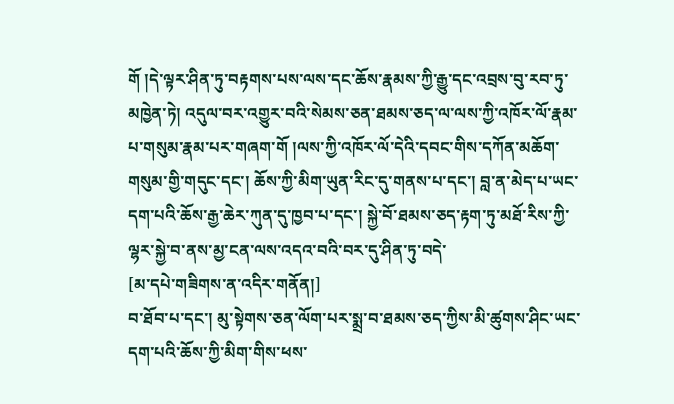གོ །དེ་ལྟར་ཤིན་ཏུ་བརྟགས་པས་ལས་དང་ཆོས་རྣམས་ཀྱི་རྒྱུ་དང་འབྲས་བུ་རབ་ཏུ་མཁྱེན་ཏེ། འདུལ་བར་འགྱུར་བའི་སེམས་ཅན་ཐམས་ཅད་ལ་ལས་ཀྱི་འཁོར་ལོ་རྣམ་པ་གསུམ་རྣམ་པར་གཞག་གོ །ལས་ཀྱི་འཁོར་ལོ་དེའི་དབང་གིས་དཀོན་མཆོག་གསུམ་གྱི་གདུང་དང་། ཆོས་ཀྱི་མིག་ཡུན་རིང་དུ་གནས་པ་དང་། བླ་ན་མེད་པ་ཡང་དག་པའི་ཆོས་རྒྱ་ཆེར་ཀུན་དུ་ཁྱབ་པ་དང་། སྐྱེ་བོ་ཐམས་ཅད་རྟག་ཏུ་མཐོ་རིས་ཀྱི་ལྷར་སྐྱེ་བ་ནས་མྱ་ངན་ལས་འདའ་བའི་བར་དུ་ཤིན་ཏུ་བདེ་
[མ་དཔེ་གཟིགས་ན་འདིར་གནོན།]
བ་ཐོབ་པ་དང་། མུ་སྟེགས་ཅན་ལོག་པར་སྨྲ་བ་ཐམས་ཅད་ཀྱིས་མི་ཚུགས་ཤིང་ཡང་དག་པའི་ཆོས་ཀྱི་མིག་གིས་ཕས་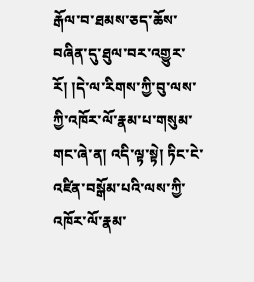རྒོལ་བ་ཐམས་ཅད་ཆོས་བཞིན་དུ་ཐུལ་བར་འགྱུར་རོ། །དེ་ལ་རིགས་ཀྱི་བུ་ལས་ཀྱི་འཁོར་ལོ་རྣམ་པ་གསུམ་གང་ཞེ་ན། འདི་ལྟ་སྟེ། ཏིང་ངེ་འཛིན་བསྒོམ་པའི་ལས་ཀྱི་འཁོར་ལོ་རྣམ་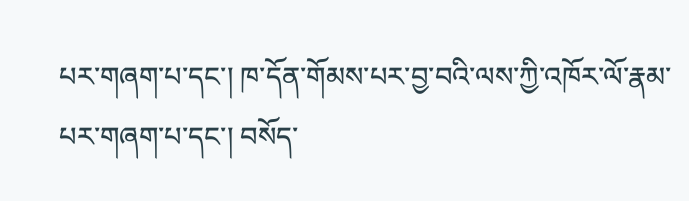པར་གཞག་པ་དང་། ཁ་དོན་གོམས་པར་བྱ་བའི་ལས་ཀྱི་འཁོར་ལོ་རྣམ་པར་གཞག་པ་དང་། བསོད་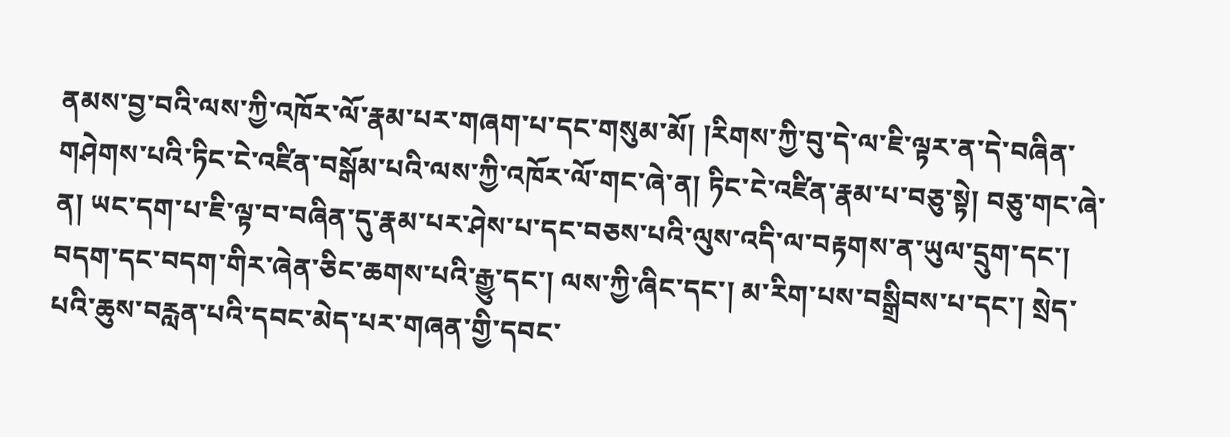ནམས་བྱ་བའི་ལས་ཀྱི་འཁོར་ལོ་རྣམ་པར་གཞག་པ་དང་གསུམ་མོ། །རིགས་ཀྱི་བུ་དེ་ལ་ཇི་ལྟར་ན་དེ་བཞིན་གཤེགས་པའི་ཏིང་ངེ་འཛིན་བསྒོམ་པའི་ལས་ཀྱི་འཁོར་ལོ་གང་ཞེ་ན། ཏིང་ངེ་འཛིན་རྣམ་པ་བཅུ་སྟེ། བཅུ་གང་ཞེ་ན། ཡང་དག་པ་ཇི་ལྟ་བ་བཞིན་དུ་རྣམ་པར་ཤེས་པ་དང་བཅས་པའི་ལུས་འདི་ལ་བརྟགས་ན་ཡུལ་དྲུག་དང་། བདག་དང་བདག་གིར་ཞེན་ཅིང་ཆགས་པའི་རྒྱུ་དང་། ལས་ཀྱི་ཞིང་དང་། མ་རིག་པས་བསྒྲིབས་པ་དང་། སྲེད་པའི་ཆུས་བརླན་པའི་དབང་མེད་པར་གཞན་གྱི་དབང་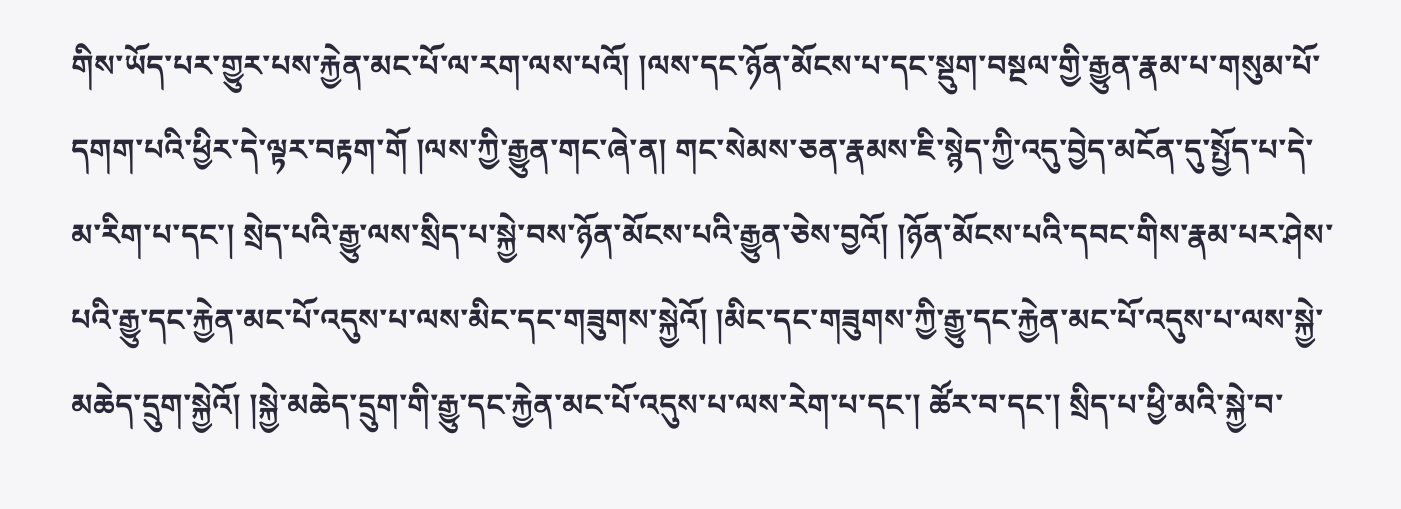གིས་ཡོད་པར་གྱུར་པས་རྐྱེན་མང་པོ་ལ་རག་ལས་པའོ། །ལས་དང་ཉོན་མོངས་པ་དང་སྡུག་བསྔལ་གྱི་རྒྱུན་རྣམ་པ་གསུམ་པོ་དགག་པའི་ཕྱིར་དེ་ལྟར་བརྟག་གོ །ལས་ཀྱི་རྒྱུན་གང་ཞེ་ན། གང་སེམས་ཅན་རྣམས་ཇི་སྙེད་ཀྱི་འདུ་བྱེད་མངོན་དུ་སྤྱོད་པ་དེ་མ་རིག་པ་དང་། སྲེད་པའི་རྒྱུ་ལས་སྲིད་པ་སྐྱེ་བས་ཉོན་མོངས་པའི་རྒྱུན་ཅེས་བྱའོ། །ཉོན་མོངས་པའི་དབང་གིས་རྣམ་པར་ཤེས་པའི་རྒྱུ་དང་རྐྱེན་མང་པོ་འདུས་པ་ལས་མིང་དང་གཟུགས་སྐྱེའོ། །མིང་དང་གཟུགས་ཀྱི་རྒྱུ་དང་རྐྱེན་མང་པོ་འདུས་པ་ལས་སྐྱེ་མཆེད་དྲུག་སྐྱེའོ། །སྐྱེ་མཆེད་དྲུག་གི་རྒྱུ་དང་རྐྱེན་མང་པོ་འདུས་པ་ལས་རེག་པ་དང་། ཚོར་བ་དང་། སྲིད་པ་ཕྱི་མའི་སྐྱེ་བ་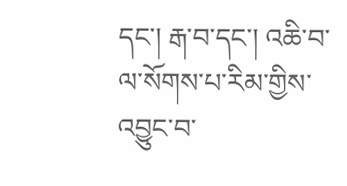དང་། རྒ་བ་དང་། འཆི་བ་ལ་སོགས་པ་རིམ་གྱིས་འབྱུང་བ་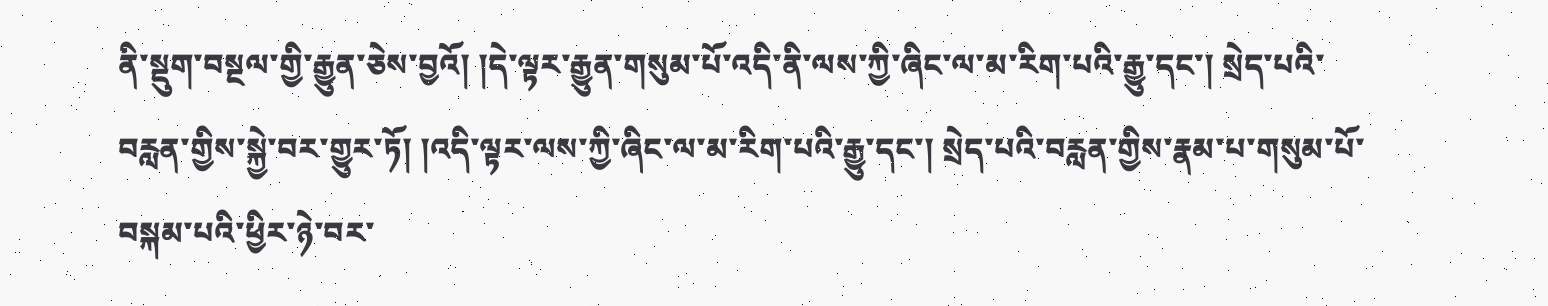ནི་སྡུག་བསྔལ་གྱི་རྒྱུན་ཅེས་བྱའོ། །དེ་ལྟར་རྒྱུན་གསུམ་པོ་འདི་ནི་ལས་ཀྱི་ཞིང་ལ་མ་རིག་པའི་རྒྱུ་དང་། སྲེད་པའི་བརླན་གྱིས་སྐྱེ་བར་གྱུར་ཏོ། །འདི་ལྟར་ལས་ཀྱི་ཞིང་ལ་མ་རིག་པའི་རྒྱུ་དང་། སྲེད་པའི་བརླན་གྱིས་རྣམ་པ་གསུམ་པོ་བསྐམ་པའི་ཕྱིར་ཉེ་བར་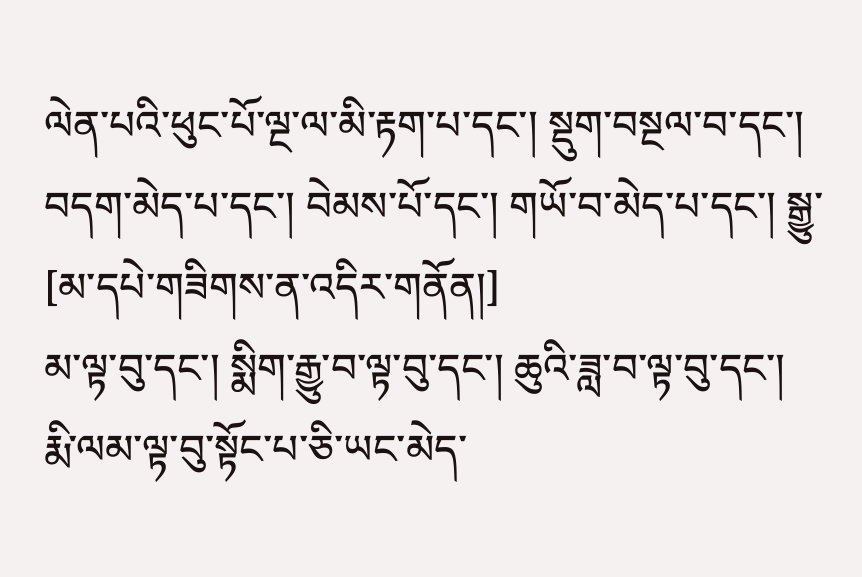ལེན་པའི་ཕུང་པོ་ལྔ་ལ་མི་རྟག་པ་དང་། སྡུག་བསྔལ་བ་དང་། བདག་མེད་པ་དང་། བེམས་པོ་དང་། གཡོ་བ་མེད་པ་དང་། སྒྱུ་
[མ་དཔེ་གཟིགས་ན་འདིར་གནོན།]
མ་ལྟ་བུ་དང་། སྨིག་རྒྱུ་བ་ལྟ་བུ་དང་། ཆུའི་ཟླ་བ་ལྟ་བུ་དང་། རྨི་ལམ་ལྟ་བུ་སྟོང་པ་ཅི་ཡང་མེད་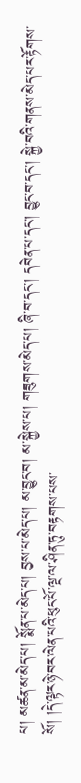པ། མཚན་མ་མེད་པ། སྨོན་པ་མེད་པ། བྱས་པ་མེད་པ། མ་བྱུང་བ། མ་སྐྱེས་པ། གཟུགས་མེད་པ། ཞི་བ་དང་། དབེན་པ་དང་། བྱུང་བ་དང་། སྐྱེ་བའི་གནས་མེད་པར་རྟོགས་སོ། །དེ་ལྟར་ཉེ་བར་ལེན་པའི་ཕུང་པོ་ལྔ་ལ་ཤིན་ཏུ་བརྟགས་པས་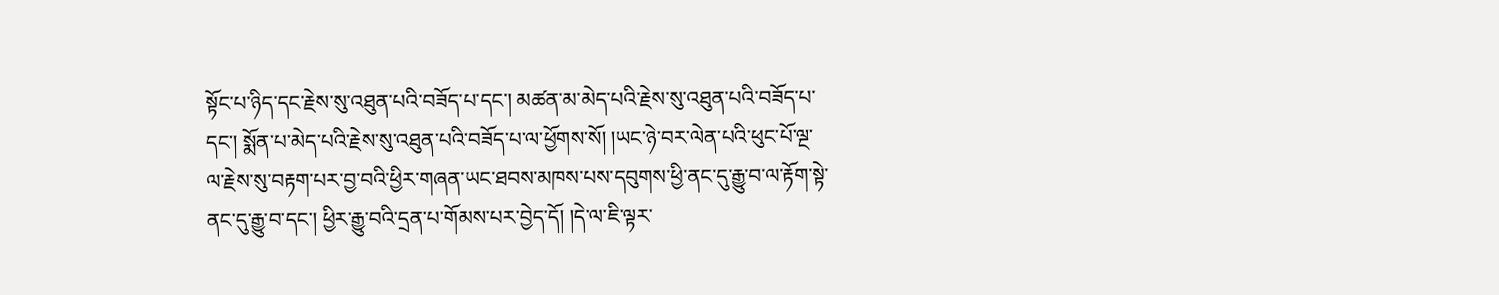སྟོང་པ་ཉིད་དང་རྗེས་སུ་འཐུན་པའི་བཟོད་པ་དང་། མཚན་མ་མེད་པའི་རྗེས་སུ་འཐུན་པའི་བཟོད་པ་དང་། སྨོན་པ་མེད་པའི་རྗེས་སུ་འཐུན་པའི་བཟོད་པ་ལ་ཕྱོགས་སོ། །ཡང་ཉེ་བར་ལེན་པའི་ཕུང་པོ་ལྔ་ལ་རྗེས་སུ་བརྟག་པར་བྱ་བའི་ཕྱིར་གཞན་ཡང་ཐབས་མཁས་པས་དབུགས་ཕྱི་ནང་དུ་རྒྱུ་བ་ལ་རྟོག་སྟེ་ནང་དུ་རྒྱུ་བ་དང་། ཕྱིར་རྒྱུ་བའི་དྲན་པ་གོམས་པར་བྱེད་དོ། །དེ་ལ་ཇི་ལྟར་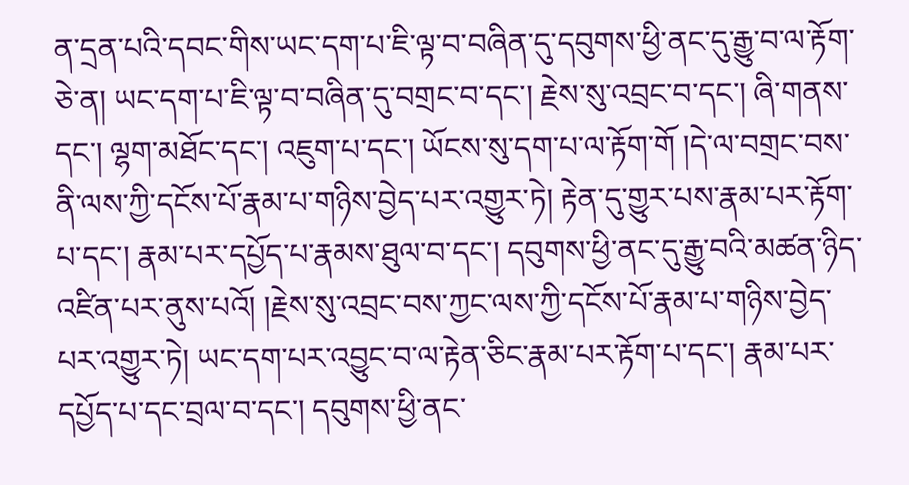ན་དྲན་པའི་དབང་གིས་ཡང་དག་པ་ཇི་ལྟ་བ་བཞིན་དུ་དབུགས་ཕྱི་ནང་དུ་རྒྱུ་བ་ལ་རྟོག་ཅེ་ན། ཡང་དག་པ་ཇི་ལྟ་བ་བཞིན་དུ་བགྲང་བ་དང་། རྗེས་སུ་འབྲང་བ་དང་། ཞི་གནས་དང་། ལྷག་མཐོང་དང་། འཇུག་པ་དང་། ཡོངས་སུ་དག་པ་ལ་རྟོག་གོ །དེ་ལ་བགྲང་བས་ནི་ལས་ཀྱི་དངོས་པོ་རྣམ་པ་གཉིས་བྱེད་པར་འགྱུར་ཏེ། རྟེན་དུ་གྱུར་པས་རྣམ་པར་རྟོག་པ་དང་། རྣམ་པར་དཔྱོད་པ་རྣམས་ཐུལ་བ་དང་། དབུགས་ཕྱི་ནང་དུ་རྒྱུ་བའི་མཚན་ཉིད་འཛིན་པར་ནུས་པའོ། །རྗེས་སུ་འབྲང་བས་ཀྱང་ལས་ཀྱི་དངོས་པོ་རྣམ་པ་གཉིས་བྱེད་པར་འགྱུར་ཏེ། ཡང་དག་པར་འབྱུང་བ་ལ་རྟེན་ཅིང་རྣམ་པར་རྟོག་པ་དང་། རྣམ་པར་དཔྱོད་པ་དང་བྲལ་བ་དང་། དབུགས་ཕྱི་ནང་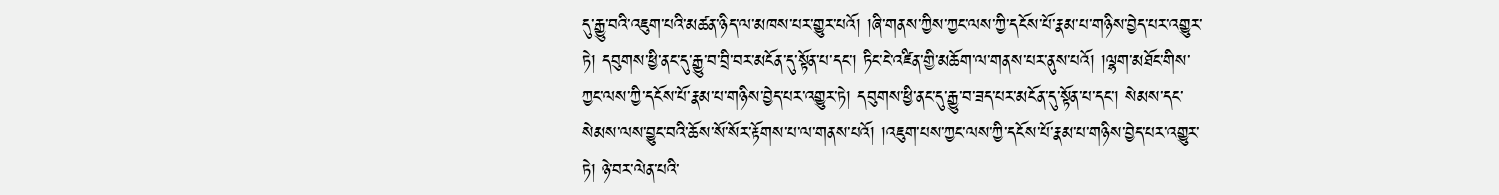དུ་རྒྱུ་བའི་འཇུག་པའི་མཚན་ཉིད་ལ་མཁས་པར་གྱུར་པའོ། །ཞི་གནས་ཀྱིས་ཀྱང་ལས་ཀྱི་དངོས་པོ་རྣམ་པ་གཉིས་བྱེད་པར་འགྱུར་ཏེ། དབུགས་ཕྱི་ནང་དུ་རྒྱུ་བ་བྲི་བར་མངོན་དུ་སྟོན་པ་དང་། ཏིང་ངེ་འཛིན་གྱི་མཆོག་ལ་གནས་པར་ནུས་པའོ། །ལྷག་མཐོང་གིས་ཀྱང་ལས་ཀྱི་དངོས་པོ་རྣམ་པ་གཉིས་བྱེད་པར་འགྱུར་ཏེ། དབུགས་ཕྱི་ནང་དུ་རྒྱུ་བ་ཟད་པར་མངོན་དུ་སྟོན་པ་དང་། སེམས་དང་སེམས་ལས་བྱུང་བའི་ཆོས་སོ་སོར་རྟོགས་པ་ལ་གནས་པའོ། །འཇུག་པས་ཀྱང་ལས་ཀྱི་དངོས་པོ་རྣམ་པ་གཉིས་བྱེད་པར་འགྱུར་ཏེ། ཉེ་བར་ལེན་པའི་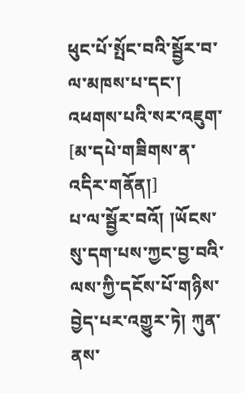ཕུང་པོ་སྤོང་བའི་སྦྱོར་བ་ལ་མཁས་པ་དང་། འཕགས་པའི་སར་འཇུག་
[མ་དཔེ་གཟིགས་ན་འདིར་གནོན།]
པ་ལ་སྦྱོར་བའོ། །ཡོངས་སུ་དག་པས་ཀྱང་བྱ་བའི་ལས་ཀྱི་དངོས་པོ་གཉིས་བྱེད་པར་འགྱུར་ཏེ། ཀུན་ནས་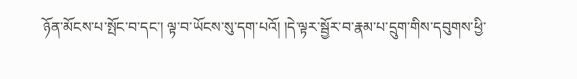ཉོན་མོངས་པ་སྤོང་བ་དང་། ལྟ་བ་ཡོངས་སུ་དག་པའོ། །དེ་ལྟར་སྦྱོར་བ་རྣམ་པ་དྲུག་གིས་དབུགས་ཕྱི་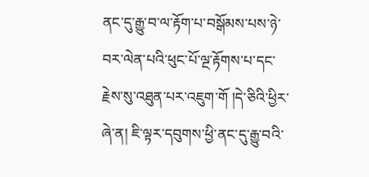ནང་དུ་རྒྱུ་བ་ལ་རྟོག་པ་བསྒོམས་པས་ཉེ་བར་ལེན་པའི་ཕུང་པོ་ལྔ་རྟོགས་པ་དང་རྗེས་སུ་འཐུན་པར་འཇུག་གོ །དེ་ཅིའི་ཕྱིར་ཞེ་ན། ཇི་ལྟར་དབུགས་ཕྱི་ནང་དུ་རྒྱུ་བའི་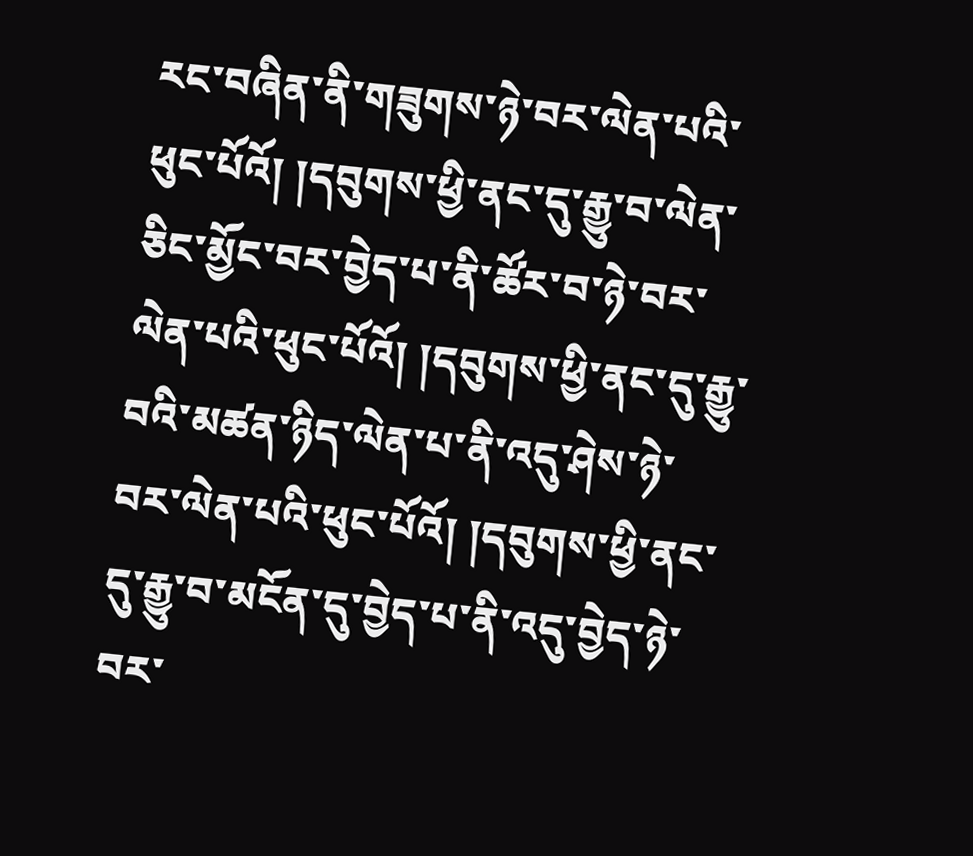རང་བཞིན་ནི་གཟུགས་ཉེ་བར་ལེན་པའི་ཕུང་པོའོ། །དབུགས་ཕྱི་ནང་དུ་རྒྱུ་བ་ལེན་ཅིང་མྱོང་བར་བྱེད་པ་ནི་ཚོར་བ་ཉེ་བར་ལེན་པའི་ཕུང་པོའོ། །དབུགས་ཕྱི་ནང་དུ་རྒྱུ་བའི་མཚན་ཉིད་ལེན་པ་ནི་འདུ་ཤེས་ཉེ་བར་ལེན་པའི་ཕུང་པོའོ། །དབུགས་ཕྱི་ནང་དུ་རྒྱུ་བ་མངོན་དུ་བྱེད་པ་ནི་འདུ་བྱེད་ཉེ་བར་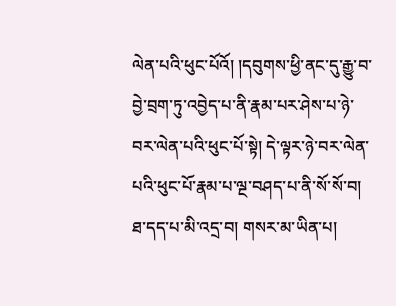ལེན་པའི་ཕུང་པོའོ། །དབུགས་ཕྱི་ནང་དུ་རྒྱུ་བ་བྱེ་བྲག་ཏུ་འབྱེད་པ་ནི་རྣམ་པར་ཤེས་པ་ཉེ་བར་ལེན་པའི་ཕུང་པོ་སྟེ། དེ་ལྟར་ཉེ་བར་ལེན་པའི་ཕུང་པོ་རྣམ་པ་ལྔ་བཤད་པ་ནི་སོ་སོ་བ། ཐ་དད་པ་མི་འདྲ་བ། གསར་མ་ཡིན་པ།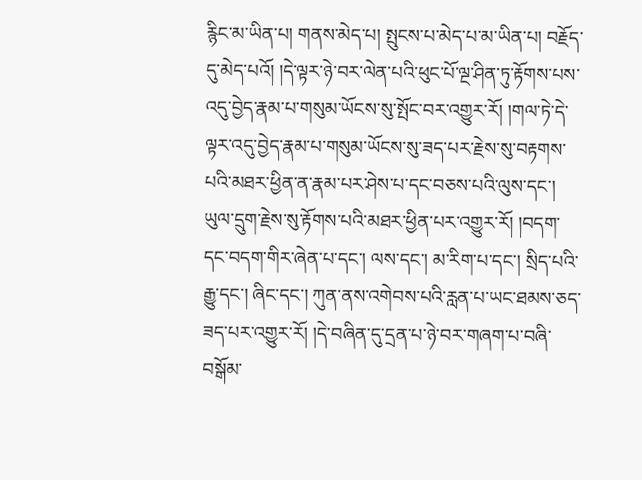རྙིང་མ་ཡིན་པ། གནས་མེད་པ། སྤུངས་པ་མེད་པ་མ་ཡིན་པ། བརྗོད་དུ་མེད་པའོ། །དེ་ལྟར་ཉེ་བར་ལེན་པའི་ཕུང་པོ་ལྔ་ཤིན་ཏུ་རྟོགས་པས་འདུ་བྱེད་རྣམ་པ་གསུམ་ཡོངས་སུ་སྤོང་བར་འགྱུར་རོ། །གལ་ཏེ་དེ་ལྟར་འདུ་བྱེད་རྣམ་པ་གསུམ་ཡོངས་སུ་ཟད་པར་རྗེས་སུ་བརྟགས་པའི་མཐར་ཕྱིན་ན་རྣམ་པར་ཤེས་པ་དང་བཅས་པའི་ལུས་དང་། ཡུལ་དྲུག་རྗེས་སུ་རྟོགས་པའི་མཐར་ཕྱིན་པར་འགྱུར་རོ། །བདག་དང་བདག་གིར་ཞེན་པ་དང་། ལས་དང་། མ་རིག་པ་དང་། སྲིད་པའི་རྒྱུ་དང་། ཞིང་དང་། ཀུན་ནས་འགེབས་པའི་རླན་པ་ཡང་ཐམས་ཅད་ཟད་པར་འགྱུར་རོ། །དེ་བཞིན་དུ་དྲན་པ་ཉེ་བར་གཞག་པ་བཞི་བསྒོམ་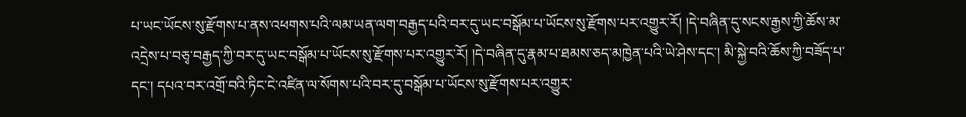པ་ཡང་ཡོངས་སུ་རྫོགས་པ་ནས་འཕགས་པའི་ལམ་ཡན་ལག་བརྒྱད་པའི་བར་དུ་ཡང་བསྒོམ་པ་ཡོངས་སུ་རྫོགས་པར་འགྱུར་རོ། །དེ་བཞིན་དུ་སངས་རྒྱས་ཀྱི་ཆོས་མ་འདྲེས་པ་བཅྭ་བརྒྱད་ཀྱི་བར་དུ་ཡང་བསྒོམ་པ་ཡོངས་སུ་རྫོགས་པར་འགྱུར་རོ། །དེ་བཞིན་དུ་རྣམ་པ་ཐམས་ཅད་མཁྱེན་པའི་ཡེ་ཤེས་དང་། མི་སྐྱེ་བའི་ཆོས་ཀྱི་བཟོད་པ་དང་། དཔའ་བར་འགྲོ་བའི་ཏིང་ངེ་འཛིན་ལ་སོགས་པའི་བར་དུ་བསྒོམ་པ་ཡོངས་སུ་རྫོགས་པར་འགྱུར་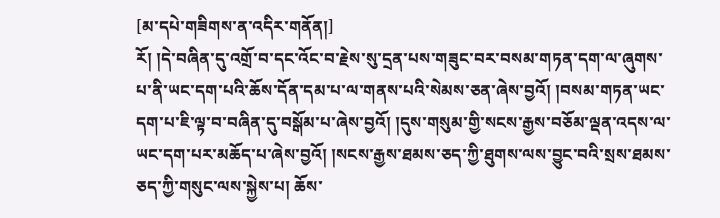[མ་དཔེ་གཟིགས་ན་འདིར་གནོན།]
རོ། །དེ་བཞིན་དུ་འགྲོ་བ་དང་འོང་བ་རྗེས་སུ་དྲན་པས་གཟུང་བར་བསམ་གཏན་དག་ལ་ཞུགས་པ་ནི་ཡང་དག་པའི་ཆོས་དོན་དམ་པ་ལ་གནས་པའི་སེམས་ཅན་ཞེས་བྱའོ། །བསམ་གཏན་ཡང་དག་པ་ཇི་ལྟ་བ་བཞིན་དུ་བསྒོམ་པ་ཞེས་བྱའོ། །དུས་གསུམ་གྱི་སངས་རྒྱས་བཅོམ་ལྡན་འདས་ལ་ཡང་དག་པར་མཆོད་པ་ཞེས་བྱའོ། །སངས་རྒྱས་ཐམས་ཅད་ཀྱི་ཐུགས་ལས་བྱུང་བའི་སྲས་ཐམས་ཅད་ཀྱི་གསུང་ལས་སྐྱེས་པ། ཆོས་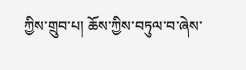ཀྱིས་གྲུབ་པ། ཆོས་ཀྱིས་བཏུལ་བ་ཞེས་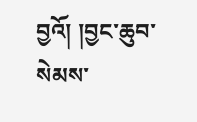བྱའོ། །བྱང་ཆུབ་སེམས་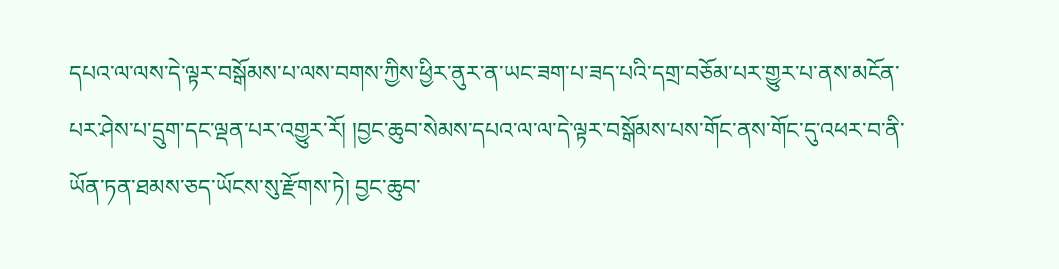དཔའ་ལ་ལས་དེ་ལྟར་བསྒོམས་པ་ལས་བགས་ཀྱིས་ཕྱིར་ནུར་ན་ཡང་ཟག་པ་ཟད་པའི་དགྲ་བཅོམ་པར་གྱུར་པ་ནས་མངོན་པར་ཤེས་པ་དྲུག་དང་ལྡན་པར་འགྱུར་རོ། །བྱང་ཆུབ་སེམས་དཔའ་ལ་ལ་དེ་ལྟར་བསྒོམས་པས་གོང་ནས་གོང་དུ་འཕར་བ་ནི་ཡོན་ཏན་ཐམས་ཅད་ཡོངས་སུ་རྫོགས་ཏེ། བྱང་ཆུབ་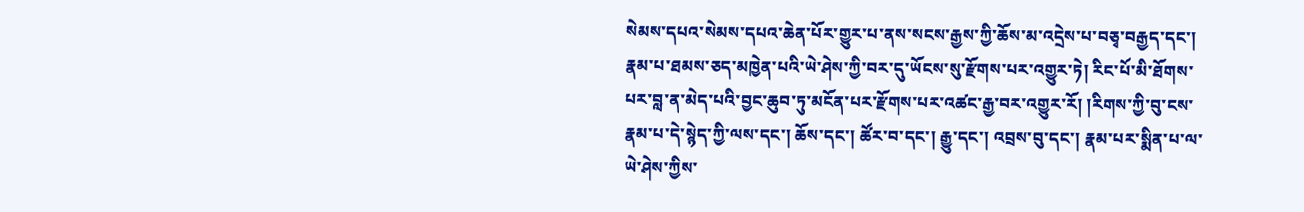སེམས་དཔའ་སེམས་དཔའ་ཆེན་པོར་གྱུར་པ་ནས་སངས་རྒྱས་ཀྱི་ཆོས་མ་འདྲེས་པ་བཅྭ་བརྒྱད་དང་། རྣམ་པ་ཐམས་ཅད་མཁྱེན་པའི་ཡེ་ཤེས་ཀྱི་བར་དུ་ཡོངས་སུ་རྫོགས་པར་འགྱུར་ཏེ། རིང་པོ་མི་ཐོགས་པར་བླ་ན་མེད་པའི་བྱང་ཆུབ་ཏུ་མངོན་པར་རྫོགས་པར་འཚང་རྒྱ་བར་འགྱུར་རོ། །རིགས་ཀྱི་བུ་ངས་རྣམ་པ་དེ་སྙེད་ཀྱི་ལས་དང་། ཆོས་དང་། ཚོར་བ་དང་། རྒྱུ་དང་། འབྲས་བུ་དང་། རྣམ་པར་སྨིན་པ་ལ་ཡེ་ཤེས་ཀྱིས་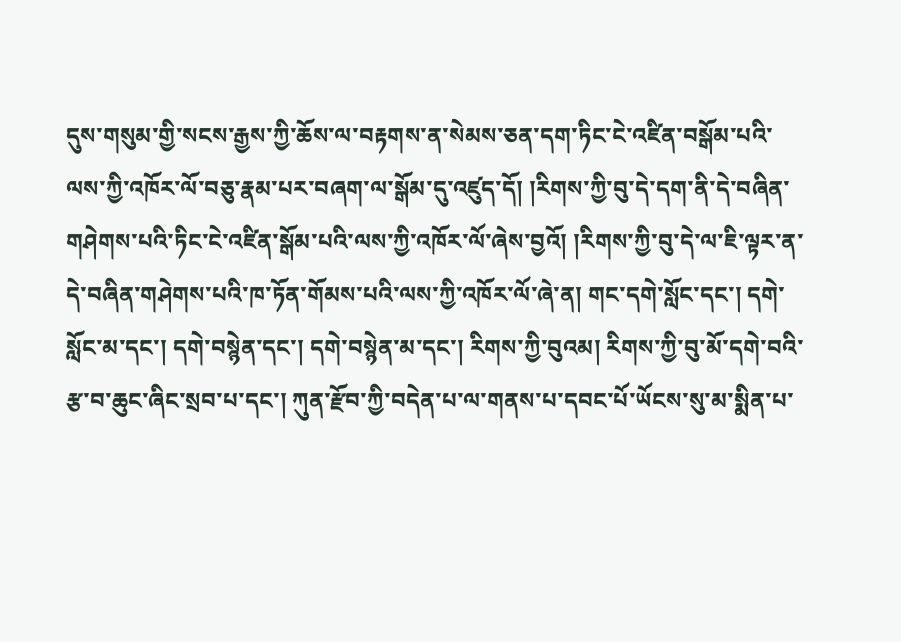དུས་གསུམ་གྱི་སངས་རྒྱས་ཀྱི་ཆོས་ལ་བརྟགས་ན་སེམས་ཅན་དག་ཏིང་ངེ་འཛིན་བསྒོམ་པའི་ལས་ཀྱི་འཁོར་ལོ་བཅུ་རྣམ་པར་བཞག་ལ་སྒོམ་དུ་འཛུད་དོ། །རིགས་ཀྱི་བུ་དེ་དག་ནི་དེ་བཞིན་གཤེགས་པའི་ཏིང་ངེ་འཛིན་སྒོམ་པའི་ལས་ཀྱི་འཁོར་ལོ་ཞེས་བྱའོ། །རིགས་ཀྱི་བུ་དེ་ལ་ཇི་ལྟར་ན་དེ་བཞིན་གཤེགས་པའི་ཁ་ཏོན་གོམས་པའི་ལས་ཀྱི་འཁོར་ལོ་ཞེ་ན། གང་དགེ་སློང་དང་། དགེ་སློང་མ་དང་། དགེ་བསྙེན་དང་། དགེ་བསྙེན་མ་དང་། རིགས་ཀྱི་བུའམ། རིགས་ཀྱི་བུ་མོ་དགེ་བའི་རྩ་བ་ཆུང་ཞིང་སྲབ་པ་དང་། ཀུན་རྫོབ་ཀྱི་བདེན་པ་ལ་གནས་པ་དབང་པོ་ཡོངས་སུ་མ་སྨིན་པ་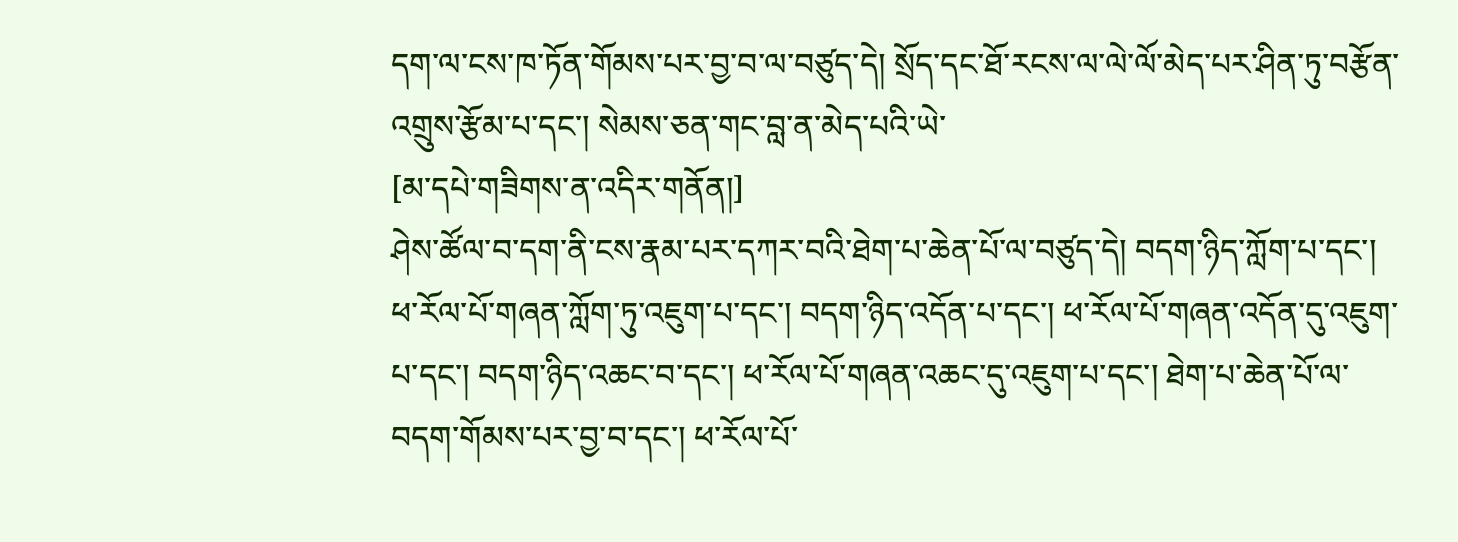དག་ལ་ངས་ཁ་ཏོན་གོམས་པར་བྱ་བ་ལ་བཙུད་དེ། སྲོད་དང་ཐོ་རངས་ལ་ལེ་ལོ་མེད་པར་ཤིན་ཏུ་བརྩོན་འགྲུས་རྩོམ་པ་དང་། སེམས་ཅན་གང་བླ་ན་མེད་པའི་ཡེ་
[མ་དཔེ་གཟིགས་ན་འདིར་གནོན།]
ཤེས་ཚོལ་བ་དག་ནི་ངས་རྣམ་པར་དཀར་བའི་ཐེག་པ་ཆེན་པོ་ལ་བཙུད་དེ། བདག་ཉིད་ཀློག་པ་དང་། ཕ་རོལ་པོ་གཞན་ཀློག་ཏུ་འཇུག་པ་དང་། བདག་ཉིད་འདོན་པ་དང་། ཕ་རོལ་པོ་གཞན་འདོན་དུ་འཇུག་པ་དང་། བདག་ཉིད་འཆང་བ་དང་། ཕ་རོལ་པོ་གཞན་འཆང་དུ་འཇུག་པ་དང་། ཐེག་པ་ཆེན་པོ་ལ་བདག་གོམས་པར་བྱ་བ་དང་། ཕ་རོལ་པོ་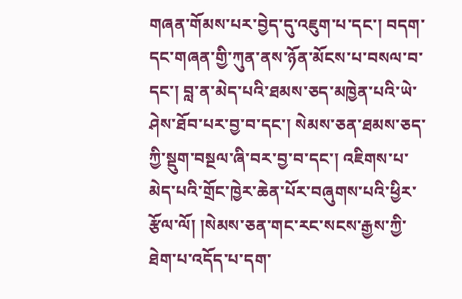གཞན་གོམས་པར་བྱེད་དུ་འཇུག་པ་དང་། བདག་དང་གཞན་གྱི་ཀུན་ནས་ཉོན་མོངས་པ་བསལ་བ་དང་། བླ་ན་མེད་པའི་ཐམས་ཅད་མཁྱེན་པའི་ཡེ་ཤེས་ཐོབ་པར་བྱ་བ་དང་། སེམས་ཅན་ཐམས་ཅད་ཀྱི་སྡུག་བསྔལ་ཞི་བར་བྱ་བ་དང་། འཇིགས་པ་མེད་པའི་གྲོང་ཁྱེར་ཆེན་པོར་བཞུགས་པའི་ཕྱིར་རྩོལ་ལོ། །སེམས་ཅན་གང་རང་སངས་རྒྱས་ཀྱི་ཐེག་པ་འདོད་པ་དག་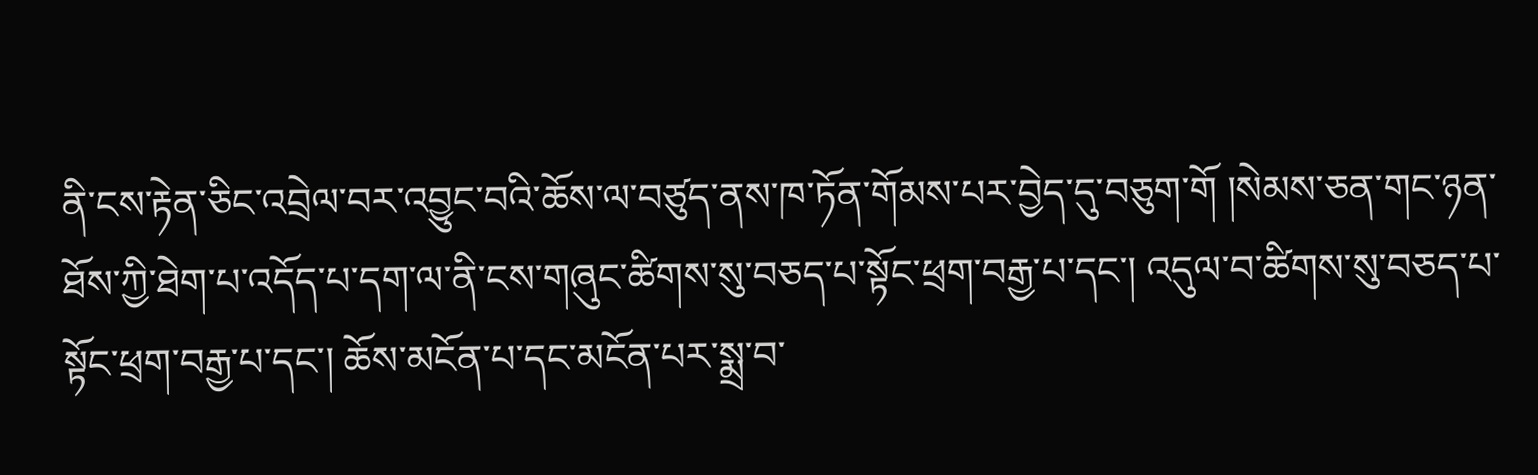ནི་ངས་རྟེན་ཅིང་འབྲེལ་བར་འབྱུང་བའི་ཆོས་ལ་བཙུད་ནས་ཁ་ཏོན་གོམས་པར་བྱེད་དུ་བཅུག་གོ །སེམས་ཅན་གང་ཉན་ཐོས་ཀྱི་ཐེག་པ་འདོད་པ་དག་ལ་ནི་ངས་གཞུང་ཚིགས་སུ་བཅད་པ་སྟོང་ཕྲག་བརྒྱ་པ་དང་། འདུལ་བ་ཚིགས་སུ་བཅད་པ་སྟོང་ཕྲག་བརྒྱ་པ་དང་། ཆོས་མངོན་པ་དང་མངོན་པར་སྨྲ་བ་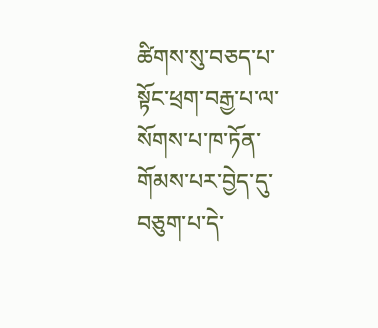ཚིགས་སུ་བཅད་པ་སྟོང་ཕྲག་བརྒྱ་པ་ལ་སོགས་པ་ཁ་ཏོན་གོམས་པར་བྱེད་དུ་བཅུག་པ་དེ་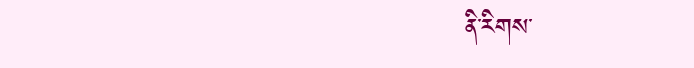ནི་རིགས་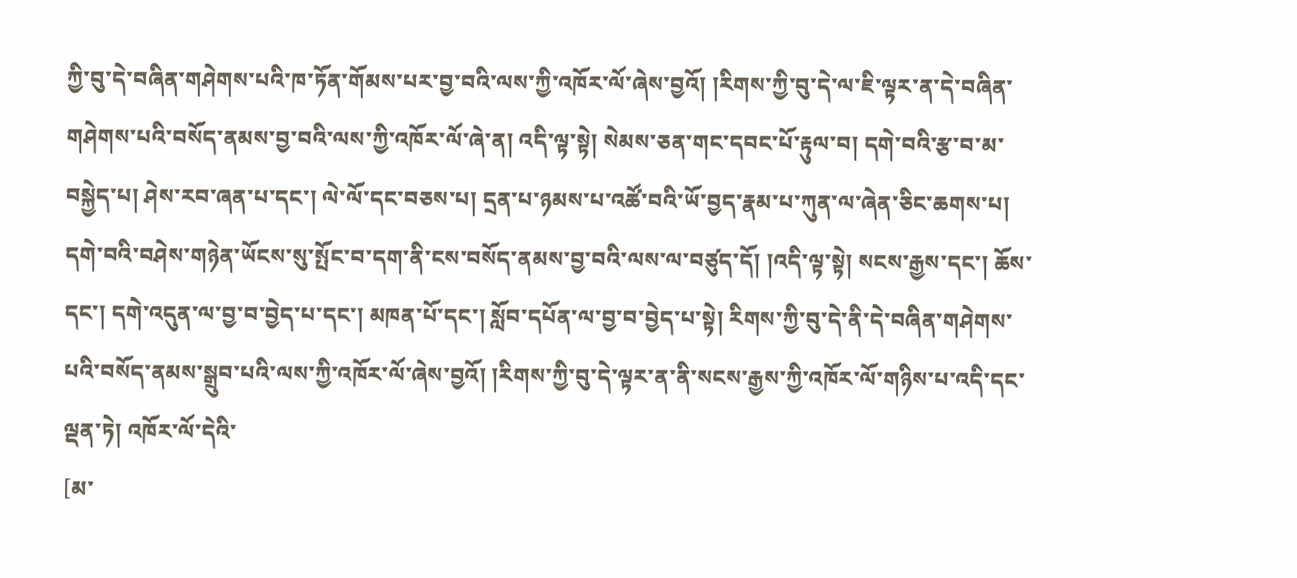ཀྱི་བུ་དེ་བཞིན་གཤེགས་པའི་ཁ་ཏོན་གོམས་པར་བྱ་བའི་ལས་ཀྱི་འཁོར་ལོ་ཞེས་བྱའོ། །རིགས་ཀྱི་བུ་དེ་ལ་ཇི་ལྟར་ན་དེ་བཞིན་གཤེགས་པའི་བསོད་ནམས་བྱ་བའི་ལས་ཀྱི་འཁོར་ལོ་ཞེ་ན། འདི་ལྟ་སྟེ། སེམས་ཅན་གང་དབང་པོ་རྟུལ་བ། དགེ་བའི་རྩ་བ་མ་བསྐྱེད་པ། ཤེས་རབ་ཞན་པ་དང་། ལེ་ལོ་དང་བཅས་པ། དྲན་པ་ཉམས་པ་འཚོ་བའི་ཡོ་བྱད་རྣམ་པ་ཀུན་ལ་ཞེན་ཅིང་ཆགས་པ། དགེ་བའི་བཤེས་གཉེན་ཡོངས་སུ་སྤོང་བ་དག་ནི་ངས་བསོད་ནམས་བྱ་བའི་ལས་ལ་བཙུད་དོ། །འདི་ལྟ་སྟེ། སངས་རྒྱས་དང་། ཆོས་དང་། དགེ་འདུན་ལ་བྱ་བ་བྱེད་པ་དང་། མཁན་པོ་དང་། སློབ་དཔོན་ལ་བྱ་བ་བྱེད་པ་སྟེ། རིགས་ཀྱི་བུ་དེ་ནི་དེ་བཞིན་གཤེགས་པའི་བསོད་ནམས་སྒྲུབ་པའི་ལས་ཀྱི་འཁོར་ལོ་ཞེས་བྱའོ། །རིགས་ཀྱི་བུ་དེ་ལྟར་ན་ནི་སངས་རྒྱས་ཀྱི་འཁོར་ལོ་གཉིས་པ་འདི་དང་ལྡན་ཏེ། འཁོར་ལོ་དེའི་
[མ་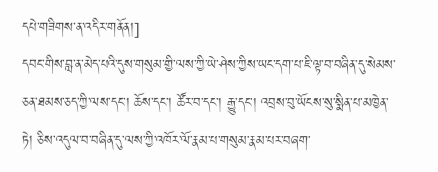དཔེ་གཟིགས་ན་འདིར་གནོན།]
དབང་གིས་བླ་ན་མེད་པའི་དུས་གསུམ་གྱི་ལས་ཀྱི་ཡེ་ཤེས་ཀྱིས་ཡང་དག་པ་ཇི་ལྟ་བ་བཞིན་དུ་སེམས་ཅན་ཐམས་ཅད་ཀྱི་ལས་དང་། ཆོས་དང་། ཚོར་བ་དང་། རྒྱུ་དང་། འབྲས་བུ་ཡོངས་སུ་སྨིན་པ་མཁྱེན་ཏེ། ཅིས་འདུལ་བ་བཞིན་དུ་ལས་ཀྱི་འཁོར་ལོ་རྣམ་པ་གསུམ་རྣམ་པར་བཞག་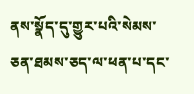ནས་སྣོད་དུ་གྱུར་པའི་སེམས་ཅན་ཐམས་ཅད་ལ་ཕན་པ་དང་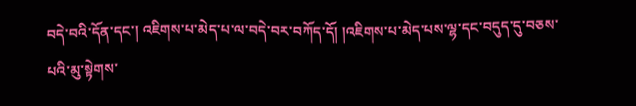བདེ་བའི་དོན་དང་། འཇིགས་པ་མེད་པ་ལ་བདེ་བར་བཀོད་དོ། །འཇིགས་པ་མེད་པས་ལྷ་དང་བདུད་དུ་བཅས་པའི་མུ་སྟེགས་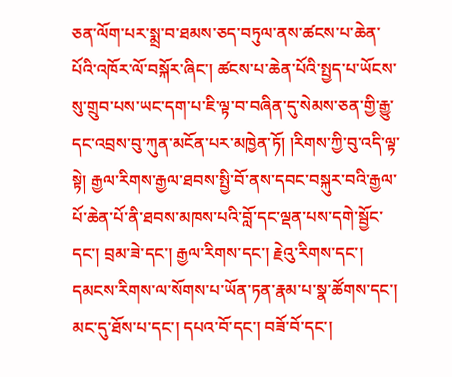ཅན་ལོག་པར་སྨྲ་བ་ཐམས་ཅད་བཏུལ་ནས་ཚངས་པ་ཆེན་པོའི་འཁོར་ལོ་བསྐོར་ཞིང་། ཚངས་པ་ཆེན་པོའི་སྤྱད་པ་ཡོངས་སུ་གྲུབ་པས་ཡང་དག་པ་ཇི་ལྟ་བ་བཞིན་དུ་སེམས་ཅན་གྱི་རྒྱུ་དང་འབྲས་བུ་ཀུན་མངོན་པར་མཁྱེན་ཏོ། །རིགས་ཀྱི་བུ་འདི་ལྟ་སྟེ། རྒྱལ་རིགས་རྒྱལ་ཐབས་སྤྱི་བོ་ནས་དབང་བསྐུར་བའི་རྒྱལ་པོ་ཆེན་པོ་ནི་ཐབས་མཁས་པའི་བློ་དང་ལྡན་པས་དགེ་སྦྱོང་དང་། བྲམ་ཟེ་དང་། རྒྱལ་རིགས་དང་། རྗེའུ་རིགས་དང་། དམངས་རིགས་ལ་སོགས་པ་ཡོན་ཏན་རྣམ་པ་སྣ་ཚོགས་དང་། མང་དུ་ཐོས་པ་དང་། དཔའ་བོ་དང་། བཟོ་བོ་དང་།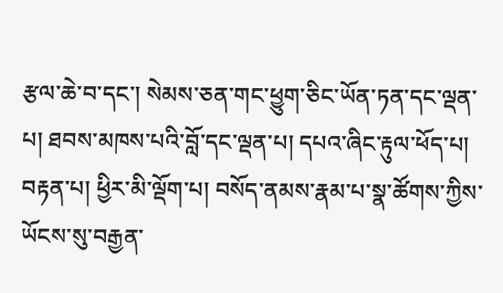རྩལ་ཆེ་བ་དང་། སེམས་ཅན་གང་ཕྱུག་ཅིང་ཡོན་ཏན་དང་ལྡན་པ། ཐབས་མཁས་པའི་བློ་དང་ལྡན་པ། དཔའ་ཞིང་རྟུལ་ཕོད་པ། བརྟན་པ། ཕྱིར་མི་ལྡོག་པ། བསོད་ནམས་རྣམ་པ་སྣ་ཚོགས་ཀྱིས་ཡོངས་སུ་བརྒྱན་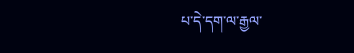པ་དེ་དག་ལ་རྒྱལ་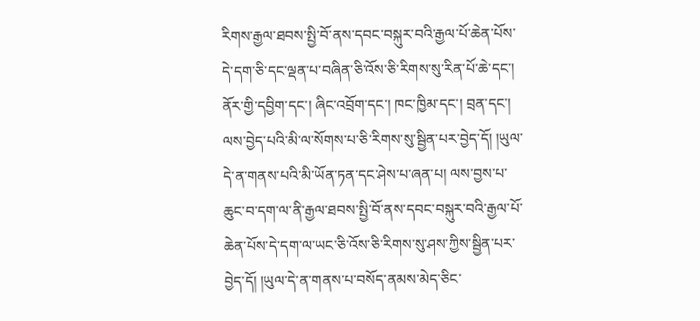རིགས་རྒྱལ་ཐབས་སྤྱི་བོ་ནས་དབང་བསྐུར་བའི་རྒྱལ་པོ་ཆེན་པོས་དེ་དག་ཅི་དང་ལྡན་པ་བཞིན་ཅི་འོས་ཅི་རིགས་སུ་རིན་པོ་ཆེ་དང་། ནོར་གྱི་དབྱིག་དང་། ཞིང་འབྲོག་དང་། ཁང་ཁྱིམ་དང་། བྲན་དང་། ལས་བྱེད་པའི་མི་ལ་སོགས་པ་ཅི་རིགས་སུ་སྦྱིན་པར་བྱེད་དོ། །ཡུལ་དེ་ན་གནས་པའི་མི་ཡོན་ཏན་དང་ཤེས་པ་ཞན་པ། ལས་བྱས་པ་ཆུང་བ་དག་ལ་ནི་རྒྱལ་ཐབས་སྤྱི་བོ་ནས་དབང་བསྐུར་བའི་རྒྱལ་པོ་ཆེན་པོས་དེ་དག་ལ་ཡང་ཅི་འོས་ཅི་རིགས་སུ་ཤས་ཀྱིས་སྦྱིན་པར་བྱེད་དོ། །ཡུལ་དེ་ན་གནས་པ་བསོད་ནམས་མེད་ཅིང་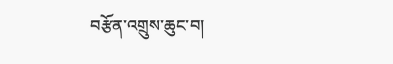བརྩོན་འགྲུས་ཆུང་བ།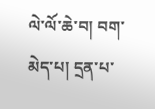ལེ་ལོ་ཆེ་བ། བག་མེད་པ། དྲན་པ་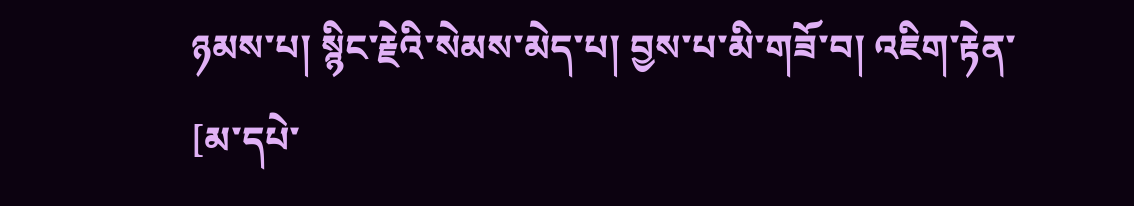ཉམས་པ། སྙིང་རྗེའི་སེམས་མེད་པ། བྱས་པ་མི་གཟོ་བ། འཇིག་རྟེན་
[མ་དཔེ་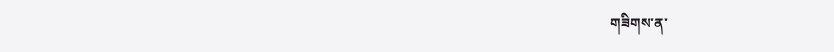གཟིགས་ན་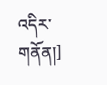འདིར་གནོན།]